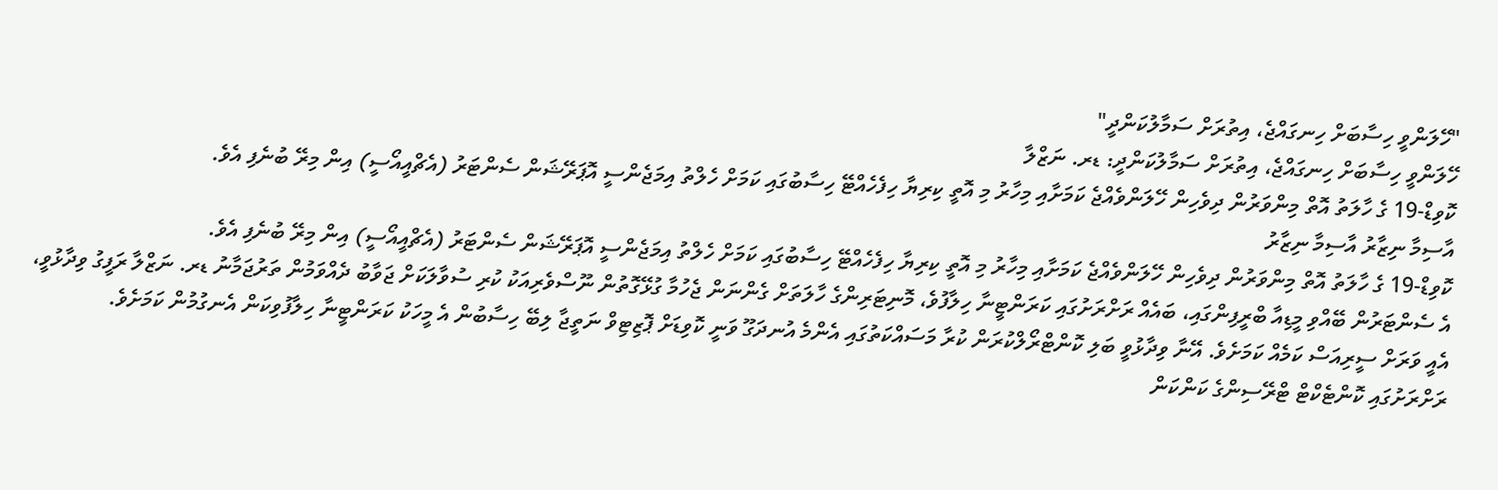"ހޭލަންވީ ހިސާބަށް ހިނގައްޖެ، އިތުރަށް ސަމާލުކަންދީ"
ހޭލަންވީ ހިސާބަށް ހިނގައްޖެ، އިތުރަށް ސަމާލުކަންދީ: ޑރ. ނަޒްލާ
ކޮވިޑް-19 ގެ ހާލަތު އޮތް މިންވަރުން ދިވެހިން ހޭލަންވެއްޖެ ކަމަށާއި މިހާރު މި އޮތީ ކިރިޔާ ހިފެހެއްޓޭ ހިސާބުގައި ކަމަށް ހެލްތު އިމަޖެންސީ އޮޕަރޭޝަން ސެންޓަރު (އެޗްއީއޯސީ) އިން މިރޭ ބުނެފި އެވެ.
އާސިމާ ނިޒާރު އާސިމާ ނިޒާރު
ކޮވިޑް-19 ގެ ހާލަތު އޮތް މިންވަރުން ދިވެހިން ހޭލަންވެއްޖެ ކަމަށާއި މިހާރު މި އޮތީ ކިރިޔާ ހިފެހެއްޓޭ ހިސާބުގައި ކަމަށް ހެލްތު އިމަޖެންސީ އޮޕަރޭޝަން ސެންޓަރު (އެޗްއީއޯސީ) އިން މިރޭ ބުނެފި އެވެ.
އެ ސެންޓަރުން ބޭއްވި މީޑިއާ ބްރީފިންގައި، ބައެއް ރަށްރަށުގައި ކަރަންޓީނާ ހިލާފުވެ، މޮނިޓަރިންގެ ހާލަތަށް ގެންނަން ޖެހުމާ ގުޅޭގޮތުން ނޫސްވެރިއަކު ކުރި ސުވާލަކަށް ޖަވާބު ދެއްވަމުން ތަރުޖަމާނު ޑރ. ނަޒްލާ ރަފީގު ވިދާޅުވީ، އެއީ ވަރަށް ސީރިއަސް ކަމެއް ކަމަށެވެ. އޭނާ ވިދާޅުވީ ބަލި ކޮންޓްރޯލްކުރަން ކުރާ މަސައްކަތުގައި އެންމެ އުނދަގޫ ވަނީ ކޮވިޑަށް ޕޮޒިޓިވް ނަތީޖާ ލިބޭ ހިސާބުން އެ މީހަކު ކަރަންޓީނާ ހިލާފުވިކަން އެނގުމުން ކަމަށެވެ.
ރަށްރަށުގައި ކޮންޓެކްޓް ޓްރޭސިންގެ ކަންކަން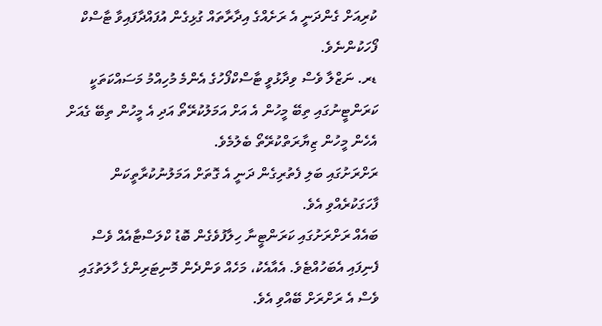ކުރިއަށް ގެންދަނީ އެ ރަށެއްގެ އިދާރާތައް ގުޅިގެން އުފައްދާފައިވާ ޓާސްކް ފޯހަކުންނެވެ.
ޑރ. ނަޒްލާ ވެސް ވިދާޅުވީ ޓާސްކްފޯހުގެ އެންމެ މުހިއްމު މަސައްކަތަކީ ކަރަންޓީނުގައި ތިބޭ މީހުން އެ އަށް އަމަލުކުރޭތޯ އަދި އެ މީހުން ތިބޭ ގެއަށް އެހެން މީހުން ޒިޔާރަތްކުރޭތޯ ބެލުމެވެ.
ރަށްރަށުގައި ބަލި ފެތުރިގެން ދަނީ އެ ގޮތަށް އަމަލުނުކުރާތީކަން ފާހަގަކުރެއްވި އެވެ.
ބައެއް ރަށްރަށުގައި ކަރަންޓީނާ ހިލާފުވެގެން ބޮޑު ކްލަސްޓާއެއް ވެސް ފެނިފައި އެބަހުއްޓެވެ. އެއާއެކު، މަހެއް ވަންދެން މޮނިޓަރިންގެ ހާލަތުގައި ވެސް އެ ރަށްރަށް ބޭއްވި އެވެ.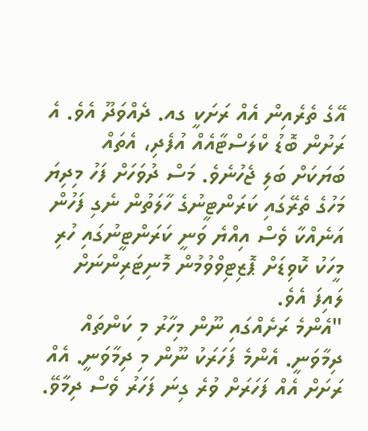އޭގެ ތެރެއިން އެއް ރަށަކީ ގއ. ދެއްވަދޫ އެވެ. އެ ރަށުން ބޮޑު ކްލަސްޓާއެއް އުފެދި، އެތައް ބަޔަކަށް ބަލި ޖެހުނެވެ. މަސް ދުވަހަށް ފަހު މިދިޔަ މަހުގެ ތެރޭގައި ކަރަންޓީނުގެ ހާލަތުން ނެގި ފަހުން އަނެއްކާ ވެސް އިއްޔެ ވަނީ ކަރަންޓީނުގައި ހުރި މީހަކު ކޮވިޑަށް ޕޮޒިޓިވްވުމުން މޮނިޓަރިންނަށް ލައިފަ އެވެ.
"އެންމެ ރަށެއްގައި ނޫން މިހާރު މި ކަންތައް ދިމާވަނީ. އެންމެ ފަހަރަކު ނޫން މި ދިމާވަނީ. އެއް ރަށަށް އެއް ފަހަރަށް ވުރެ ގިނަ ފަހަރު ވެސް ދިމާވޭ.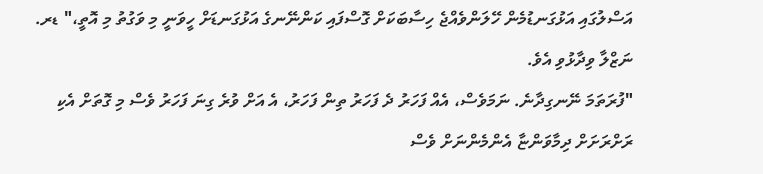އަސްލުގައި އަޅުގަނޑުމެން ހޭލަންވެއްޖެ ހިސާބަކަށް ގޮސްފައި ކަންނޭނގެ އަޅުގަނޑަށް ހީވަނީ މި ވަގުތު މި އޮތީ،" ޑރ. ނަޒްލާ ވިދާޅުވި އެވެ.
"ފުރަތަމަ ނޭނގިދާނެ. ނަމަވެސް، އެއް ފަހަރު ދެ ފަހަރު ތިން ފަހަރު، އެ އަށް ވުރެ ގިނަ ފަހަރު ވެސް މި ގޮތަށް އެކި ރަށްރަށަށް ދިމާވަންޏާ އެންމެންނަށް ވެސް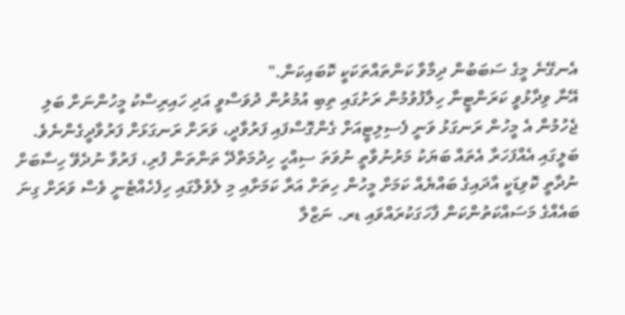އެނގޭނެ މީގެ ސަބަބުން ދިމާވާ ކަންތައްތަކަކީ ކޮބައިކަން."
އޭނާ ވިދާޅުވީ ކަރަންޓީނާ ހިލާފުވުމުން ރަށުގައި ތިބި އުމުރުން ދުވަސްވީ އަދި ހައިރިސްކު މީހުންނަށް ބަލި ޖެހުމުން އެ މީހުން ރަނގަޅު ވަނީ ފެސިލިޓީއަށް ގެންގޮސްފައި ފަރުވާދީ، ވަރަށް ރަނގަޅަށް ފަރުވާދީގެންނެވެ.
ބަލީގައި އެއްފަހަރާ އެތައް ބަޔަކު މަރުނުވާތީ ނުވަތަ ސިއްހީ ހިދުމަތްދޭ ތަންތަން ފުރި، ފަރުވާ ނުދެވޭ ހިސާބަށް ނުދާތީ ކޮވިޑަކީ އާދައިގެ ބައްޔެއް ކަމަށް މީހުން ހިތަށް އަރާ ކަމަށާއި މި ލެވެލްގައި ހިފެހެއްޓެނީ ވެސް ވަރަށް ގިނަ ބައެއްގެ މަސައްކަތުންކަން ފާހަގަކުރައްވައި ޑރ. ނަޒްލާ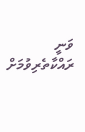ވަނީ ރައްކާތެރިވުމަށް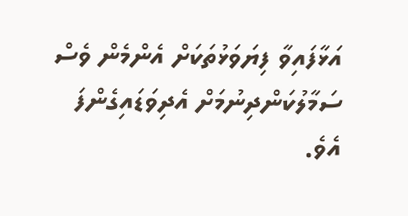އަޅާފައިވާ ފިޔަވަޅުތަކަށް އެންމެން ވެސް ސަމާލުކަންދިނުމަށް އެދިވަޑައިގެންފަ އެވެ.